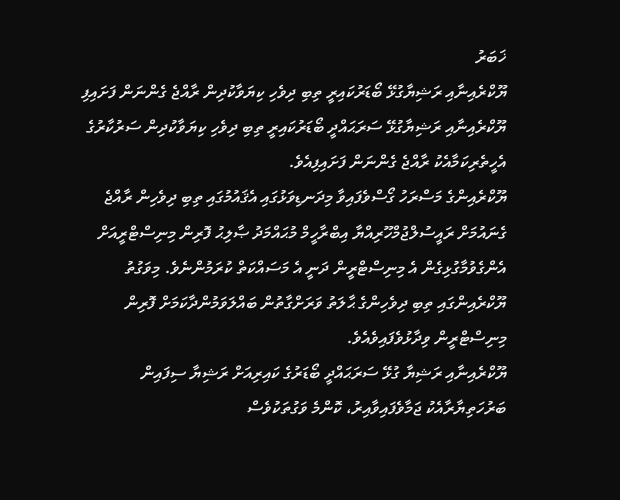ޚަބަރު
ޔޫކްރެއިނާއި ރަޝިޔާގުޅޭ ބޯޑަރުކައިރީ ތިބި ދިވެހި ކިޔަވާކުދިން ރާއްޖެ ގެންނަން ފަށައިފި
ޔޫކްރެއިނާއި ރަޝިޔާގުޅޭ ސަރަޙައްދީ ބޯޑަރުކައިރީ ތިބި ދިވެހި ކިޔަވާކުދިން ސަރުކާރުގެ އެހީތެރިކަމާއެކު ރާއްޖެ ގެންނަން ފަށައިފިއެވެ.
ޔޫކްރެއިންގެ މަސްރަހު ގޯސްވެފައިވާ މިދަނޑިވަޅުގައި އެޤައުމުގައި ތިބި ދިވެހިން ރާއްޖެ ގެނައުމަށް ރައީސުލްޖުމްހޫރިއްޔާ އިބްރާހީމް މުޙައްމަދު ޞާލިޙު ފޮރިން މިނިސްޓްރީއަށް އެންގެވުމާގުޅިގެން އެ މިނިސްޓްރީން ދަނީ އެ މަސައްކަތް ކުރަމުންނެވެ. މިވަގުތު ޔޫކްރެއިންގައި ތިބި ދިވެހިންގެ ޙާލަތު ވަރަށްގާތުން ބައްލަވަމުންދާކަމަށް ފޮރިން މިނިސްޓްރީން ވިދާޅުވެފައިވެއެވެ.
ޔޫކްރެއިނާއި ރަޝިޔާ ގުޅޭ ސަރަޙައްދީ ބޯޑަރުގެ ކައިރިއަށް ރަޝިޔާ ސިފައިން ބަރުހަތިޔާރާއެކު ޖަމާވެފައިވާއިރު، ކޮންމެ ވަގުތަކުވެސް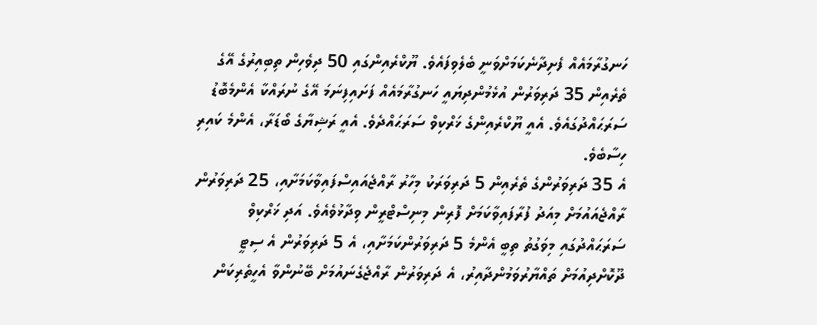ހަނގުރާމައެއް ފެށިދާނެކަމަށްވަނީ ބެލެވިފައެވެ. ޔޫކްރެއިންގައި 50 ދިވެހިން ތިބިއިރުގެ އޭގެ ތެރެއިން 35 ދަރިވަރުން އުޅެމުންދިޔައީ ހަނގުރާމައެއް ފަށައިފިނަމަ އޭގެ ނުރައްކާ އެންމެބޮޑު ސަރަޙައްދުގައެވެ. އެއީ ޔޫކްރެއިންގެ ޚަރްކިވް ސަރަޙައްދެވެ. އެއީ ރަޝިޔާގެ ބޯޑަރާ، އެންމެ ކައިރި ހިސާބެވެ.
އެ 35 ދަރިވަރުންގެ ތެރެއިން 5 ދަރިވަރަކު މިހާރު ރާއްޖެއައިސްފައިވާކަމަށާއި، 25 ދަރިވަރުން ރާއްޖެއައުމަށް މިއަދު ފުރާފައިވާކަމަށް ފޮރިން މިނިސްޓްރީން ވިދާޅުވެއެވެ. އަދި ޚަރްކިވް ސަރަޙައްދުގައި މިވަގުތު ތިބީ އެންމެ 5 ދަރިވަރުންކަމަށާއި، އެ 5 ދަރިވަރުން އެ ސިޓީ ދޫކޮށްދިއުމަށް ތައްޔާރުވަމުންދާއިރު، އެ ދަރިވަރުން ރާއްޖެގެނައުމަށް ބޭނުންވާ އެހީތެރިކަން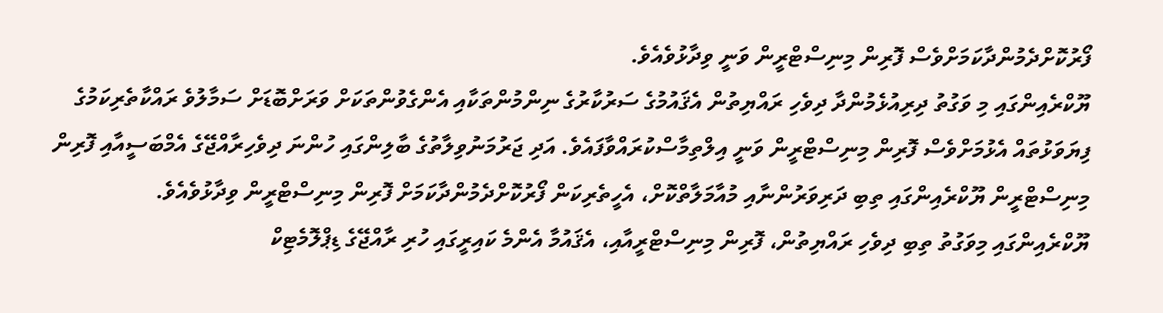ފޯރުކޮށްދެމުންދާކަމަށްވެސް ފޮރިން މިނިސްޓްރީން ވަނީ ވިދާޅުވެއެވެ.
ޔޫކްރެއިންގައި މި ވަގުތު ދިރިއުޅެމުންދާ ދިވެހި ރައްޔިތުން އެޤައުމުގެ ސަރުކާރުގެ ނިންމުންތަކާއި އެންގެވުންތަކަށް ވަރަށްބޮޑަށް ސަމާލުވެ ރައްކާތެރިކަމުގެ ފިޔަވަޅުތައް އެޅުމަށްވެސް ފޮރިން މިނިސްޓްރީން ވަނީ އިލްތިމާސްކުރައްވާފައެވެ. އަދި ޖަރުމަނުވިލާތުގެ ބާލިންގައި ހުންނަ ދިވެހިރާއްޖޭގެ އެމްބަސީއާއި ފޮރިން މިނިސްޓްރީން ޔޫކްރެއިންގައި ތިބި ދަރިވަރުންނާއި މުއާމަލާތްކޮށް، އެހީތެރިކަން ފޯރުކޮށްދެމުންދާކަމަށް ފޮރިން މިނިސްޓްރީން ވިދާޅުވެއެވެ.
ޔޫކްރެއިންގައި މިވަގުތު ތިބި ދިވެހި ރައްޔިތުން، ފޮރިން މިނިސްޓްރީއާއި، އެޤައުމާ އެންމެ ކައިރީގައި ހުރި ރާއްޖޭގެ ޑިޕްލޮމެޓިކް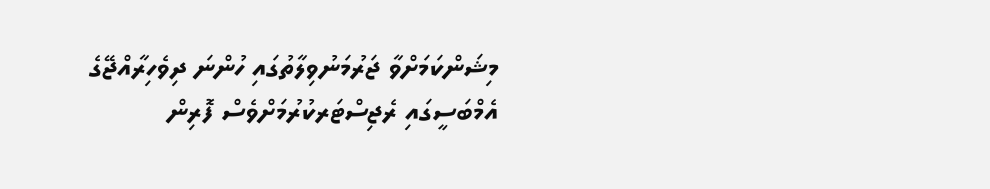މިޝަންކަމަށްވާ ޖަރުމަނުވިލާތުގައި ހުންނަ ދިވެހިރާއްޖޭގެ އެމްބަސީގައި ރެޖިސްޓަރކުރުމަށްވެސް ފޮރިން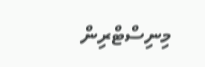މިނިސްޓްރިން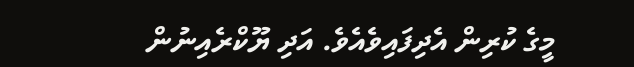މީގެ ކުރިން އެދިފައިވެއެވެ. އަދި ޔޫކްރެއިނުން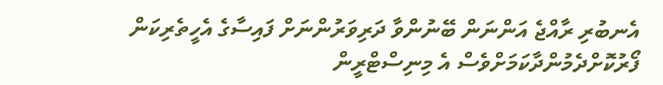އެނބުރި ރާއްޖެ އަންނަން ބޭނުންވާ ދަރިވަރުންނަށް ފައިސާގެ އެހީތެރިކަން ފޯރުކޮށްދެމުންދާކަމަށްވެސް އެ މިނިސްޓްރީން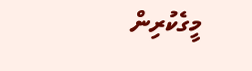މީގެކުރިން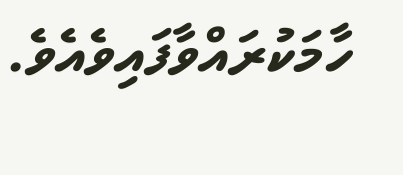ހާމަކުރައްވާފައިވެއެވެ.